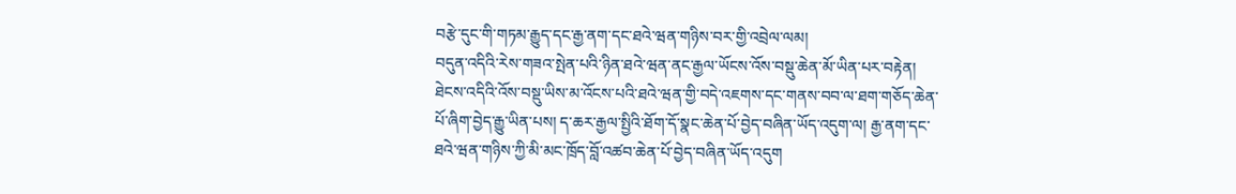བརྩེ་དུང་གི་གཏམ་རྒྱུད་དང་རྒྱ་ནག་དང་ཐའེ་ཝན་གཉིས་བར་གྱི་འབྲེལ་ལམ།
བདུན་འདིའི་རེས་གཟའ་སྤེན་པའི་ཉིན་ཐའེ་ཝན་ནང་རྒྱལ་ཡོངས་འོས་བསྡུ་ཆེན་མོ་ཡིན་པར་བརྟེན། ཐེངས་འདིའི་འོས་བསྡུ་ཡིས་མ་འོངས་པའི་ཐའེ་ཝན་གྱི་བདེ་འཇགས་དང་གནས་བབ་ལ་ཐག་གཅོད་ཆེན་པོ་ཞིག་བྱེད་རྒྱུ་ཡིན་པས། ད་ཆར་རྒྱལ་སྤྱིའི་ཐོག་དོ་སྣང་ཆེན་པོ་བྱེད་བཞིན་ཡོད་འདུག་ལ། རྒྱ་ནག་དང་ཐའེ་ཝན་གཉིས་ཀྱི་མི་མང་ཁྲོད་བློ་འཚབ་ཆེན་པོ་བྱེད་བཞིན་ཡོད་འདུག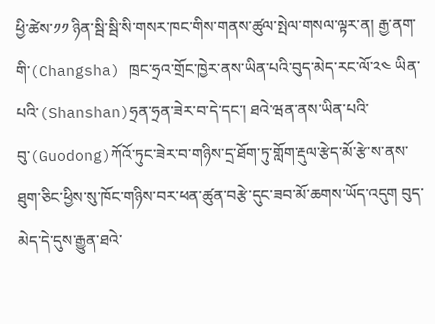ཕྱི་ཚེས་༡༡ ཉིན་སྦི་སྦི་སི་གསར་ཁང་གིས་གནས་ཚུལ་སྤེལ་གསལ་ལྟར་ན། རྒྱ་ནག་གི་(Changsha) ཁྲང་ཧྲའ་གྲོང་ཁྱེར་ནས་ཡིན་པའི་བུད་མེད་རང་ལོ་༢༤ ཡིན་པའི་(Shanshan)ཧྲན་ཧྲན་ཟེར་བ་དེ་དང་། ཐའེ་ཝན་ནས་ཡིན་པའི་བུ་(Guodong)ཀོའོ་ཏུང་ཟེར་བ་གཉིས་དྲ་ཐོག་ཏུ་གློག་རྡུལ་རྩེད་མོ་རྩེ་ས་ནས་ཐུག་ཅིང་ཕྱིས་སུ་ཁོང་གཉིས་བར་ཕན་ཚུན་བརྩེ་དུང་ཟབ་མོ་ཆགས་ཡོད་འདུག བུད་མེད་དེ་དུས་རྒྱུན་ཐའེ་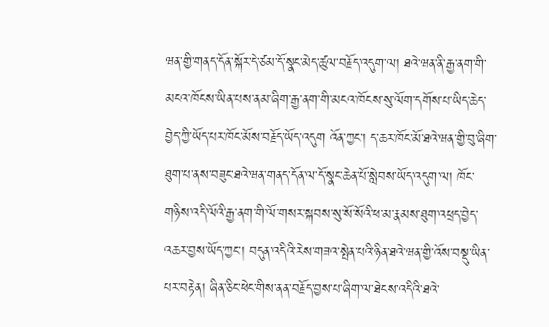ཝན་གྱི་གནད་དོན་སྐོར་དེ་ཙམ་དོ་སྣང་མེད་ཚུལ་བརྗོད་འདུག་ལ། ཐའེ་ཝན་ནི་རྒྱ་ནག་གི་མངའ་ཁོངས་ཡིན་པས་ནམ་ཞིག་རྒྱ་ནག་གི་མངའ་ཁོངས་སུ་ལོག་དགོས་པ་ཡིད་ཆེད་བྱེད་ཀྱི་ཡོད་པར་ཁོང་མོས་བརྗོད་ཡོད་འདུག འོན་ཀྱང་། ད་ཆར་ཁོང་མོ་ཐའེ་ཝན་གྱི་བུ་ཞིག་ཐུག་པ་ནས་བཟུང་ཐའེ་ཝན་གནད་དོན་ལ་དོ་སྣང་ཆེན་པོ་སླེབས་ཡོད་འདུག་ལ། ཁོང་གཉིས་འདི་ལོའི་རྒྱ་ནག་གི་ལོ་གསར་སྐབས་སུ་སོ་སོའི་ཕ་མ་རྣམས་ཐུག་འཕྲད་བྱེད་འཆར་བྱས་ཡོད་ཀྱང་། བདུན་འདིའི་རེས་གཟའ་སྤེན་པའི་ཉིན་ཐའེ་ཝན་གྱི་འོས་བསྡུ་ཡིན་པར་བརྟེན། ཞིན་ཅིང་ཕེང་གིས་ནན་བརྗོད་བྱས་པ་ཞིག་ལ་ཐེངས་འདིའི་ཐའེ་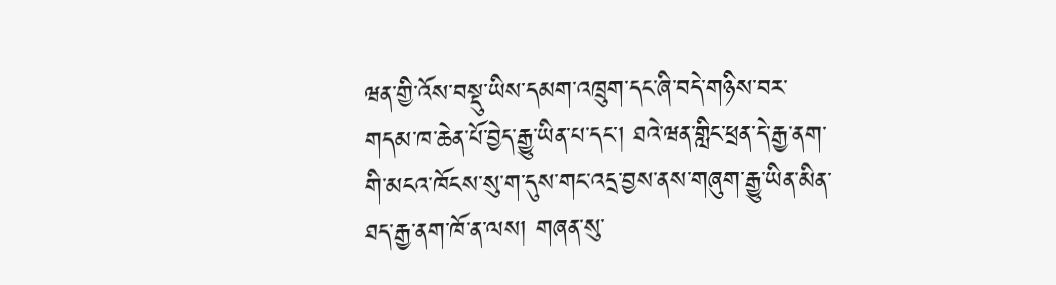ཝན་གྱི་འོས་བསྡུ་ཡིས་དམག་འཁྲུག་དང་ཞི་བདེ་གཉིས་བར་གདམ་ཁ་ཆེན་པོ་བྱེད་རྒྱུ་ཡིན་པ་དང་། ཐའེ་ཝན་གླིང་ཕྲན་དེ་རྒྱ་ནག་གི་མངའ་ཁོངས་སུ་ག་དུས་གང་འདྲ་བྱས་ནས་གཞུག་རྒྱུ་ཡིན་མིན་ཐད་རྒྱ་ནག་ཁོ་ན་ལས། གཞན་སུ་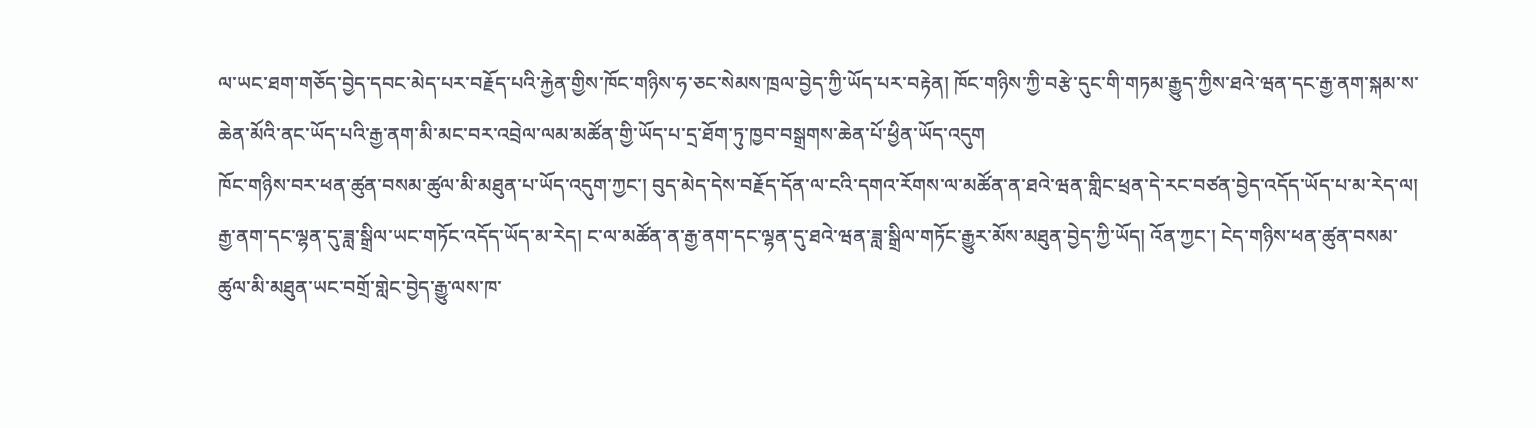ལ་ཡང་ཐག་གཅོད་བྱེད་དབང་མེད་པར་བརྗོད་པའི་རྐྱེན་གྱིས་ཁོང་གཉིས་ཧ་ཅང་སེམས་ཁྲལ་བྱེད་ཀྱི་ཡོད་པར་བརྟེན། ཁོང་གཉིས་ཀྱི་བརྩེ་དུང་གི་གཏམ་རྒྱུད་ཀྱིས་ཐའེ་ཝན་དང་རྒྱ་ནག་སྐམ་ས་ཆེན་མོའི་ནང་ཡོད་པའི་རྒྱ་ནག་མི་མང་བར་འབྲེལ་ལམ་མཚོན་གྱི་ཡོད་པ་དྲ་ཐོག་ཏུ་ཁྱབ་བསྒྲགས་ཆེན་པོ་ཕྱིན་ཡོད་འདུག
ཁོང་གཉིས་བར་ཕན་ཚུན་བསམ་ཚུལ་མི་མཐུན་པ་ཡོད་འདུག་ཀྱང་། བུད་མེད་དེས་བརྗོད་དོན་ལ་ངའི་དགའ་རོགས་ལ་མཚོན་ན་ཐའེ་ཝན་གླིང་ཕྲན་དེ་རང་བཙན་བྱེད་འདོད་ཡོད་པ་མ་རེད་ལ། རྒྱ་ནག་དང་ལྷན་དུ་ཟླ་སྒྲིལ་ཡང་གཏོང་འདོད་ཡོད་མ་རེད། ང་ལ་མཚོན་ན་རྒྱ་ནག་དང་ལྷན་དུ་ཐའེ་ཝན་ཟླ་སྒྲིལ་གཏོང་རྒྱུར་མོས་མཐུན་བྱེད་ཀྱི་ཡོད། འོན་ཀྱང་། ངེད་གཉིས་ཕན་ཚུན་བསམ་ཚུལ་མི་མཐུན་ཡང་བགྲོ་གླེང་བྱེད་རྒྱུ་ལས་ཁ་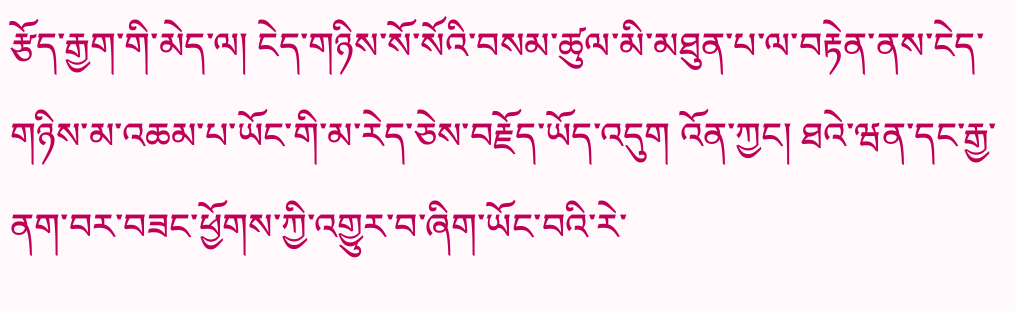རྩོད་རྒྱག་གི་མེད་ལ། ངེད་གཉིས་སོ་སོའི་བསམ་ཚུལ་མི་མཐུན་པ་ལ་བརྟེན་ནས་ངེད་གཉིས་མ་འཆམ་པ་ཡོང་གི་མ་རེད་ཅེས་བརྗོད་ཡོད་འདུག འོན་ཀྱང། ཐའེ་ཝན་དང་རྒྱ་ནག་བར་བཟང་ཕྱོགས་ཀྱི་འགྱུར་བ་ཞིག་ཡོང་བའི་རེ་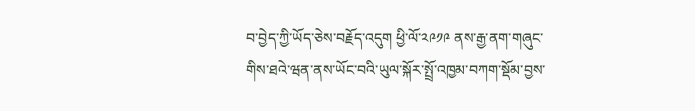བ་བྱེད་ཀྱི་ཡོད་ཅེས་བརྗོད་འདུག ཕྱི་ལོ་༢༩༡༩ ནས་རྒྱ་ནག་གཞུང་གིས་ཐའེ་ཝན་ནས་ཡོང་བའི་ཡུལ་སྐོར་སྤྲོ་འཁྱམ་བཀག་སྡོམ་བྱས་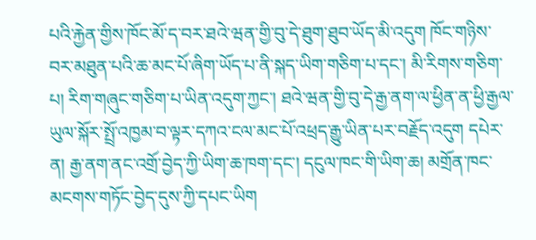པའི་རྐྱེན་གྱིས་ཁོང་མོ་ད་བར་ཐའེ་ཝན་གྱི་བུ་དེ་ཐུག་ཐུབ་ཡོད་མི་འདུག ཁོང་གཉིས་བར་མཐུན་པའི་ཆ་མང་པོ་ཞིག་ཡོད་པ་ནི་སྐད་ཡིག་གཅིག་པ་དང་། མི་རིགས་གཅིག་པ། རིག་གཞུང་གཅིག་པ་ཡིན་འདུག་ཀྱང་། ཐའེ་ཝན་གྱི་བུ་དེ་རྒྱ་ནག་ལ་ཕྱིན་ན་ཕྱི་རྒྱལ་ཡུལ་སྐོར་སྤྲོ་འཁྱམ་བ་ལྟར་དཀའ་ངལ་མང་པོ་འཕྲད་རྒྱུ་ཡིན་པར་བརྗོད་འདུག དཔེར་ན། རྒྱ་ནག་ནང་འགྲོ་བྱེད་ཀྱི་ཡིག་ཆ་ཁག་དང་། དངུལ་ཁང་གི་ཡིག་ཆ། མགྲོན་ཁང་མངགས་གཏོང་བྱེད་དུས་ཀྱི་དཔང་ཡིག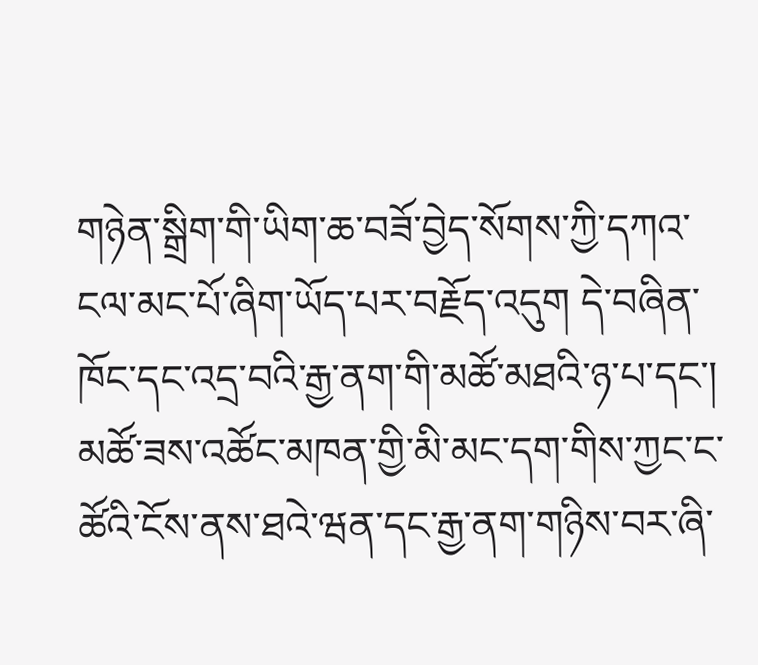གཉེན་སྒྲིག་གི་ཡིག་ཆ་བཟོ་བྱེད་སོགས་ཀྱི་དཀའ་ངལ་མང་པོ་ཞིག་ཡོད་པར་བརྗོད་འདུག དེ་བཞིན་ཁོང་དང་འདྲ་བའི་རྒྱ་ནག་གི་མཚོ་མཐའི་ཉ་པ་དང་། མཚོ་ཟས་འཚོང་མཁན་གྱི་མི་མང་དག་གིས་ཀྱང་ང་ཚོའི་ངོས་ནས་ཐའེ་ཝན་དང་རྒྱ་ནག་གཉིས་བར་ཞི་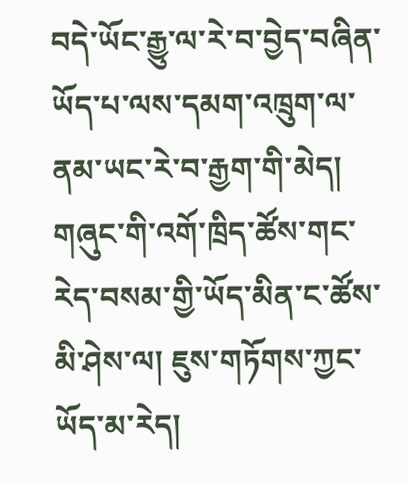བདེ་ཡོང་རྒྱུ་ལ་རེ་བ་བྱེད་བཞིན་ཡོད་པ་ལས་དམག་འཁྲུག་ལ་ནམ་ཡང་རེ་བ་རྒྱག་གི་མེད། གཞུང་གི་འགོ་ཁྲིད་ཚོས་གང་རེད་བསམ་གྱི་ཡོད་མིན་ང་ཚོས་མི་ཤེས་ལ། ཇུས་གཏོགས་ཀྱང་ཡོད་མ་རེད།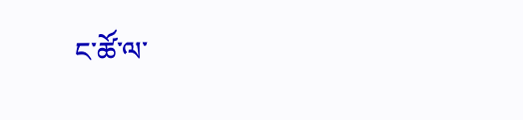ང་ཚོ་ལ་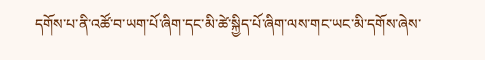དགོས་པ་ནི་འཚོ་བ་ཡག་པོ་ཞིག་དང་མི་ཚེ་སྐྱིད་པོ་ཞིག་ལས་གང་ཡང་མི་དགོས་ཞེས་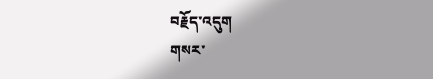བརྗོད་འདུག
གསར་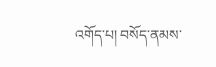འགོད་པ། བསོད་ནམས་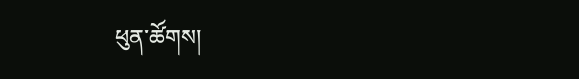ཕུན་ཚོགས།